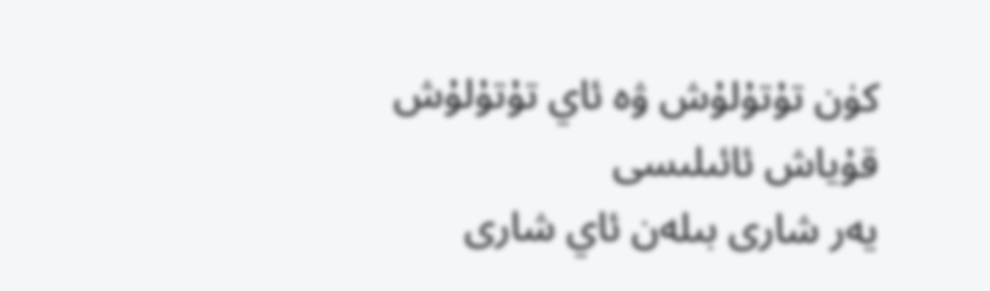كۈن تۇتۇلۇش ۋە ئاي تۇتۇلۇش
قۇياش ئائىلىسى
يەر شارى بىلەن ئاي شارى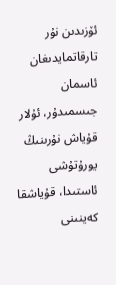ئۆزىدىن نۇر تارقاتمايدىغان ئاسمان جىسمىدۇر، ئۇلار قۇياش نۇرىنىڭ يورۇتۇشى ئاستىدا، قۇياشقا كەينىنى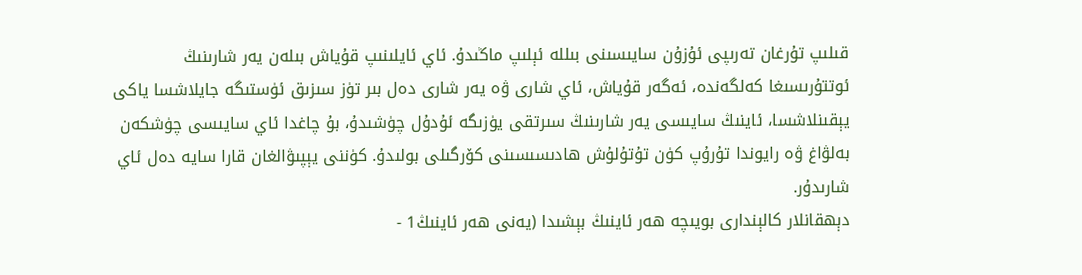قىلىپ تۇرغان تەرىپى ئۇزۇن سايىسىنى بىللە ئېلىپ ماڭىدۇ. ئاي ئايلىنىپ قۇياش بىلەن يەر شارىنىڭ ئوتتۇرىسىغا كەلگەندە، ئەگەر قۇياش، ئاي شارى ۋە يەر شارى دەل بىر تۈز سىزىق ئۈستىگە جايلاشسا ياكى يېقىنلاشسا، ئاينىڭ سايىسى يەر شارىنىڭ سىرتقى يۈزىگە ئۇدۇل چۈشىدۇ، بۇ چاغدا ئاي سايىسى چۈشكەن بەلۋاغ ۋە رايوندا تۇرۇپ كۈن تۇتۇلۇش ھادىسىسىنى كۆرگىلى بولىدۇ. كۈننى يېپىۋالغان قارا سايە دەل ئاي شارىدۇر.
دېھقانلار كالېندارى بويىچە ھەر ئاينىڭ بېشىدا (يەنى ھەر ئاينىڭ1 -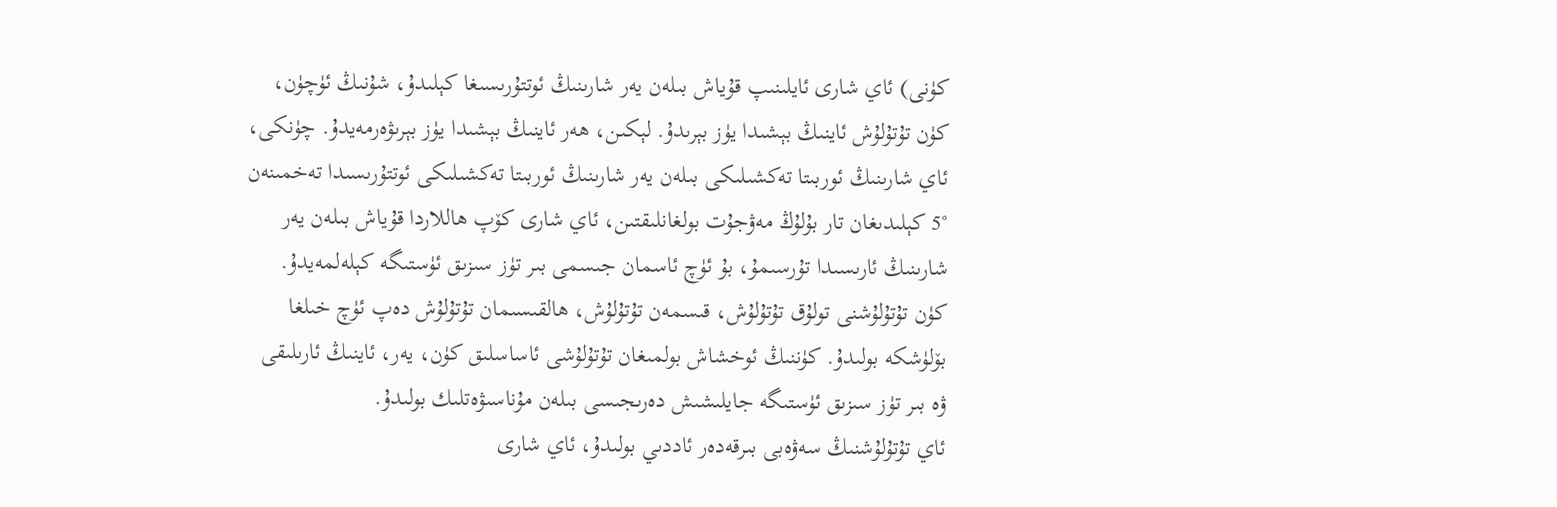كۈنى) ئاي شارى ئايلىنىپ قۇياش بىلەن يەر شارىنىڭ ئوتتۇرىسىغا كېلىدۇ، شۇنىڭ ئۈچۈن، كۈن تۇتۇلۇش ئاينىڭ بېشىدا يۈز بېرىدۇ. لېكىن، ھەر ئاينىڭ بېشىدا يۈز بېرىۋەرمەيدۇ. چۈنكى، ئاي شارىنىڭ ئوربىتا تەكشىلىكى بىلەن يەر شارىنىڭ ئوربىتا تەكشىلىكى ئوتتۇرىسىدا تەخمىنەن °5 كېلىدىغان تار بۇلۇڭ مەۋجۇت بولغانلىقتىن، ئاي شارى كۆپ ھاللاردا قۇياش بىلەن يەر شارىنىڭ ئارىسىدا تۇرسىمۇ، بۇ ئۈچ ئاسمان جىسمى بىر تۈز سىزىق ئۈستىگە كېلەلمەيدۇ.
كۈن تۇتۇلۇشنى تولۇق تۇتۇلۇش، قىسمەن تۇتۇلۇش، ھالقىسىمان تۇتۇلۇش دەپ ئۈچ خىلغا بۆلۈشكە بولىدۇ. كۈننىڭ ئوخشاش بولمىغان تۇتۇلۇشى ئاساسلىق كۈن، يەر، ئاينىڭ ئارىلىقى ۋە بىر تۈز سىزىق ئۈستىگە جايلىشىش دەرىجىسى بىلەن مۇناسىۋەتلىك بولىدۇ.
ئاي تۇتۇلۇشنىڭ سەۋەبى بىرقەدەر ئاددىي بولىدۇ، ئاي شارى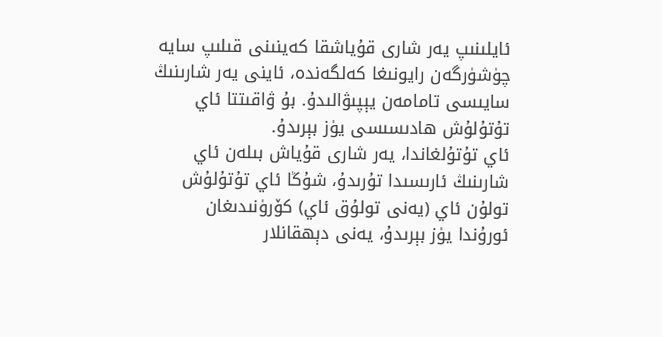ئايلىنىپ يەر شارى قۇياشقا كەينىنى قىلىپ سايە چۈشۈرگەن رايونىغا كەلگەندە، ئاينى يەر شارىنىڭ سايىسى تامامەن يېپىۋالىدۇ. بۇ ۋاقىتتا ئاي تۇتۇلۇش ھادىسىسى يۈز بېرىدۇ.
ئاي تۇتۇلغاندا، يەر شارى قۇياش بىلەن ئاي شارىنىڭ ئارىسىدا تۇرىدۇ، شۇڭا ئاي تۇتۇلۇش تولۇن ئاي (يەنى تولۇق ئاي) كۆرۈنىدىغان ئورۇندا يۈز بېرىدۇ، يەنى دېھقانلار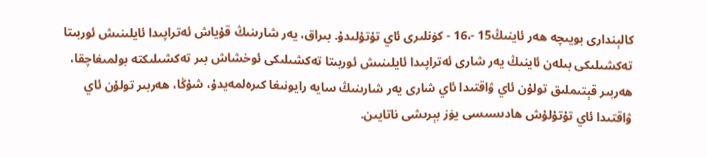كالېندارى بويىچە ھەر ئاينىڭ15 -،16 - كۈنلىرى ئاي تۇتۇلىدۇ. بىراق، يەر شارىنىڭ قۇياش ئەتراپىدا ئايلىنىش ئوربىتا تەكشىلىكى بىلەن ئاينىڭ يەر شارى ئەتراپىدا ئايلىنىش ئوربىتا تەكشىلىكى ئوخشاش بىر تەكشىلىكتە بولمىغاچقا، ھەربىر قېتىملىق تولۇن ئاي ۋاقتىدا ئاي شارى يەر شارىنىڭ سايە رايونىغا كىرەلمەيدۇ، شۇڭا، ھەربىر تولۇن ئاي ۋاقتىدا ئاي تۇتۇلۇش ھادىسىسى يۈز بېرىشى ناتايىن.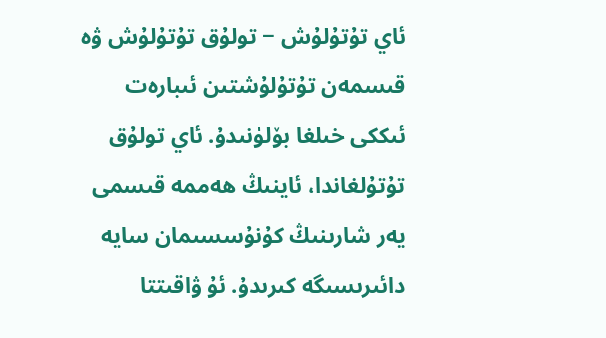ئاي تۇتۇلۇش − تولۇق تۇتۇلۇش ۋە قىسمەن تۇتۇلۇشتىن ئىبارەت ئىككى خىلغا بۆلۈنىدۇ. ئاي تولۇق تۇتۇلغاندا، ئاينىڭ ھەممە قىسمى يەر شارىنىڭ كۇنۇسسىمان سايە دائىرىسىگە كىرىدۇ. ئۇ ۋاقىتتا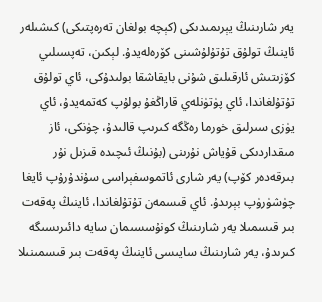يەر شارىنىڭ يېرىمىدىكى (كېچە بولغان تەرەپتىكى) كىشىلەر ئاينىڭ تولۇق تۇتۇلۇشىنى كۆرەلەيدۇ. لېكىن، تەپسىلىي كۆزىتىش ئارقىلىق شۇنى بايقاشقا بولىدۇكى، ئاي تولۇق تۇتۇلغاندا، ئاي پۈتۈنلەي قاراڭغۇ بولۇپ كەتمەيدۇ، ئاي يۈزى سىرلىق خورما رەڭگە كىرىپ قالىدۇ، چۈنكى، ئاز مىقداردىكى قۇياش نۇرىنى (بۇنىڭ ئىچىدە قىزىل نۇر بىرقەدەر كۆپ) يەر شارى ئاتموسفېراسى سۇندۇرۇپ ئايغا چۈشۈرۈپ بېرىدۇ. ئاي قىسمەن تۇتۇلغاندا، ئاينىڭ پەقەت بىر قىسمىلا يەر شارىنىڭ كونۇسسىمان سايە دائىرىسىگە كىرىدۇ، يەر شارىنىڭ سايىسى ئاينىڭ پەقەت بىر قىسمىنىلا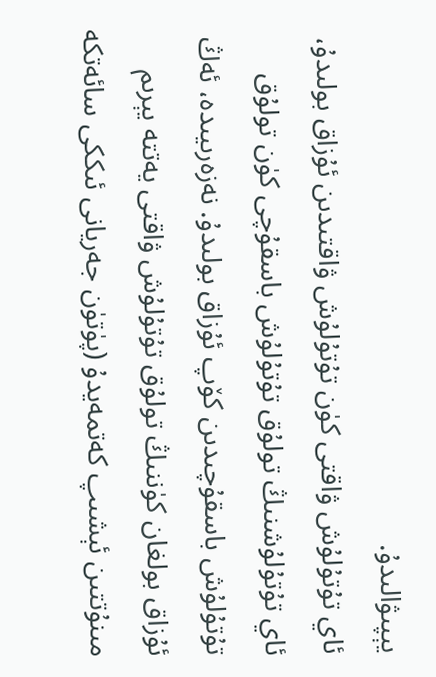يېپىۋالىدۇ.
ئاي تۇتۇلۇش ۋاقتى كۈن تۇتۇلۇش ۋاقتىدىن ئۇزاق بولىدۇ، ئاي تۇتۇلۇشنىڭ تولۇق تۇتۇلۇش باسقۇچى كۈن تولۇق تۇتۇلۇش باسقۇچىدىن كۆپ ئۇزاق بولىدۇ. نەزەرىيىدە، ئەڭ ئۇزاق بولغان كۈننىڭ تولۇق تۇتۇلۇش ۋاقتى يەتتە يېرىم مىنۇتتىن ئېشىپ كەتمەيدۇ (پۈتۈن جەريانى ئىككى سائەتكە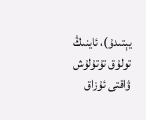يېتىدۇ)، ئاينىڭ تولۇق تۇتۇلۇش ۋاقتى ئۇزاق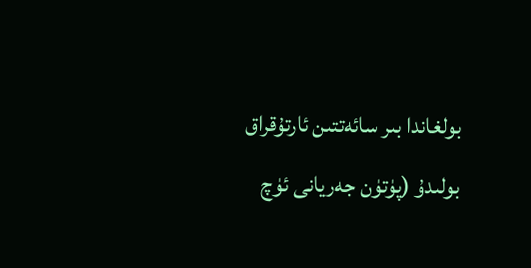بولغاندا بىر سائەتتىن ئارتۇقراق بولىدۇ (پۈتۈن جەريانى ئۈچ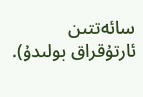سائەتتىن ئارتۇقراق بولىدۇ).